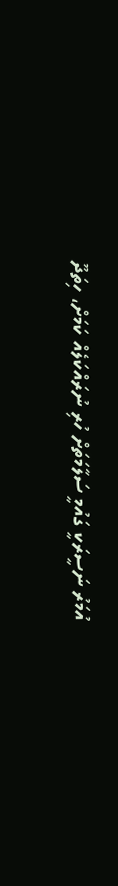އުމަރު ނަސީރަކީ ގައުމީ ސަލާމަތަށް ހުރި ނުރައްކަލެއް ކަމަށް، ހިތަދޫ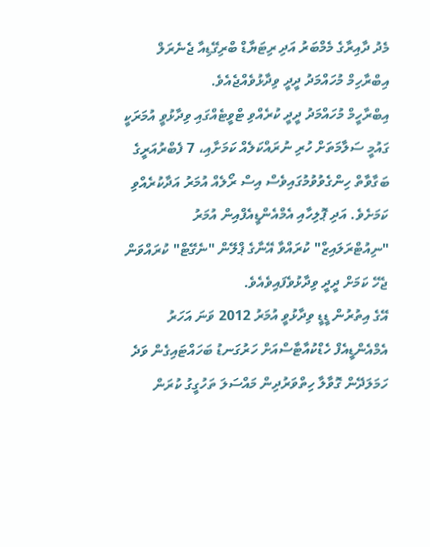މެދު ދާއިރާގެ މެމްބަރު އަދި ރިޓަޔާޑް ބްރިގޭޑިއާ ޖެނެރަލް އިބްރާހިމް މުހައްމަދު ދީދީ ވިދާޅުވެއްޖެއެވެ.
އިބްރާހީމް މުހައްމަދު ދީދީ ކުރެއްވި ޓްވީޓެއްގައި ވިދާޅުވީ އުމަރަކީ ގައުމީ ސަލާމަތަށް ހުރި ނުރައްކަލެއް ކަމަށާއި، 7 ފެބްރުއަރީގެ ބަގާވާތް ހިންގެވުވުމުގައިވެސް އިސް ރޯލެއް އުމަރު އަދާކުރެއްވި ކަމަށެވެ. އަދި ޕޮލިހާއި އެމްއެންޑީއެފްއިން އުމަރު "ނިއުޓްރަލައިޒް" ކުރައްވާ އޭނާގެ ޕްލޭން "ނެގޭޓް" ކުރައްވަން ޖެހޭ ކަމަށް ދީދީ ވިދާޅުވެފައިވެއެވެ.
އޭގެ އިތުރުން ޑީޑީ ވިދާޅުވީ އުމަރު 2012 ވަނަ އަހަރު އެމްއެންޑީއެފް ހެޑްކުއާޓާސްއަށް ހަރުގަނޑު ބަހައްޓައިގެން ވަދެ ހަމަލަދޭން ގޮވާލާ ހިތްވަރުދިން މައްސަލަ ތަހުގީގު ކުރަން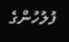ފުލުހުންގެ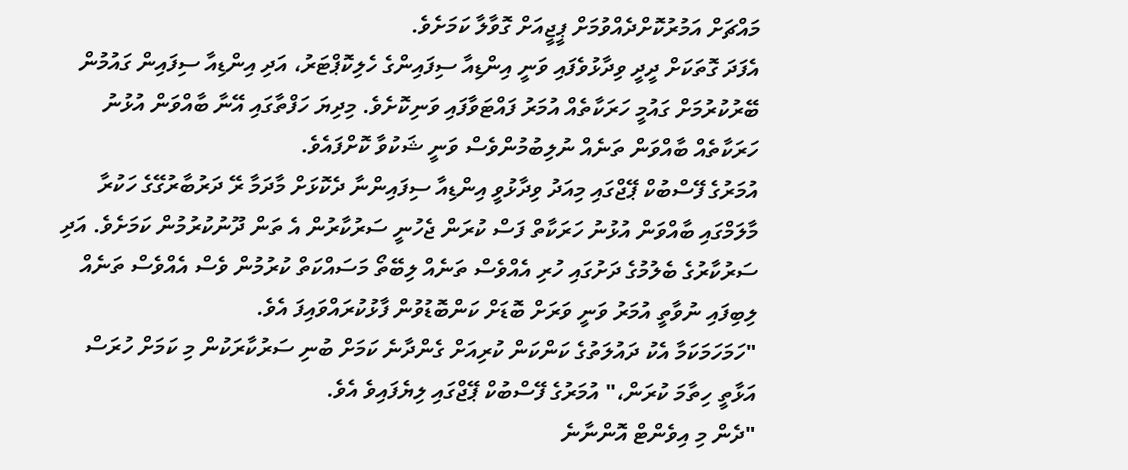މައްޗަށް އަމުރުކޮށްދެއްވުމަށް ޕީޖީއަށް ގޮވާލާ ކަމަށެވެ.
އެފަދަ ގޮތަކަށް ދީދީ ވިދާޅުވެފައި ވަނީ އިންޑިއާ ސިފައިންގެ ހެލިކޮޕްޓަރު، އަދި އިންޑިއާ ސިފައިން ގައުމުން ބޭރުކުރުމަށް ގައުމީ ހަރަކާތެއް އުމަރު ފައްޓަވާފައި ވަނިކޮށެވެ. މިދިޔަ ހަފްތާގައި އޭނާ ބާއްވަން އުޅުނު ހަރަކާތެއް ބާއްވަން ތަނެއް ނުލިބުމުންވެސް ވަނީ ޝަކުވާ ކޮށްފައެވެ.
އުމަރުގެ ފޭސްބުކް ޕޭޖްގައި މިއަދު ވިދާޅުވީ އިންޑިއާ ސިފައިންނާ ދެކޮޅަށް މާދަމާ ރޭ ދަރުބާރުގޭގެ ހަކުރާ މާލަމްގައި ބާއްވަން އުޅުނު ހަރަކާތް ފަސް ކުރަން ޖެހުނީ ސަރުކާރުން އެ ތަން ދޫނުކުރުމުން ކަމަށެވެ. އަދި ސަރުކާރުގެ ބެލުމުގެ ދަށުގައި ހުރި އެއްވެސް ތަނެއް ލިބޭތޯ މަސައްކަތް ކުރުމުން ވެސް އެއްވެސް ތަނެއް ލިބިފައި ނުވާތީ އުމަރު ވަނީ ވަރަށް ބޮޑަށް ކަންބޮޑުވުން ފާޅުކުރައްވައިފަ އެވެ.
"ހަމަހަމަކަމާ އެކު ދައުލަތުގެ ކަންކަން ކުރިއަށް ގެންދާނެ ކަމަށް ބުނި ސަރުކާރަކުން މި ކަމަށް ހުރަސް އަޅާތީ ހިތާމަ ކުރަން،" އުމަރުގެ ފޭސްބުކް ޕޭޖްގައި ލިޔެފައިވެ އެވެ.
"ދެން މި އިވެންޓް އޮންނާނެ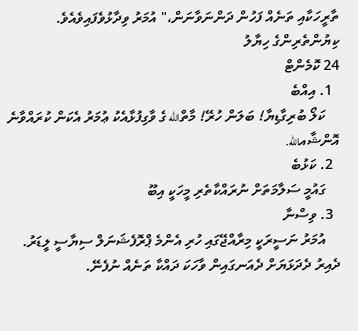ތާރީހަކާއި ތަނެއް ފަހުން ދަންނަވާނަން،" އުމަރު ވިދާޅުވެފައިވެއެވެ.
ކިޔުންތެރިންގެ ހިޔާލު
24 ކޮމެންޓް
  1. އިއްބެ
    ކަލޯ ބުރިގާޑިޔާ! ބަލަން ހުރޭ! މާތްالله ގެ ވާގިފުޅާއެކު ޢުމަރު އެކަން ކުރައްވާނެ އޮންޝާއالله.
  2. ކަޅުބެ
    ގައުމީ ސަލާމަތަށް ނުރައްކާތެރި މީހަކީ އިބޫ
  3. ވިސްނާ
    އުމަރު ނަސީރަކީ މިރާއްޖޭގައި ހުރި އެންމެ ޕްރޮފެޝަނަލް ސިޔާސީ ލީޑަރު. ދެއިރު ދެދަޅަޔަށް ދެއަނގައިން ވާހަކަ ދައްކާ ތަނެއް ނުފެނޭ.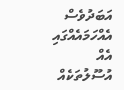އަބަދުވެސް އެއްހަމައެއްގައި އެއް އުސޫލުތަކެއް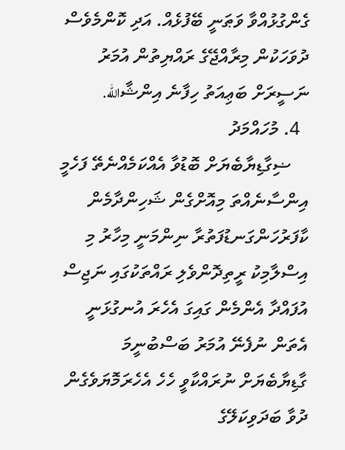ގެންގުޅުއްވާ ވަޠަނީ ބޭފުޅެއް. އަދި ކޮންމެވެސް ދުވަހަކުން މިރާއްޖޭގެ ރައްޔިތުން އުމަރު ނަސީރަށް ބަޢިއަތު ހިފާނެ އިންޝާالله.
  4. މުހައްމަދު
    ޟިގާޑިޔާބެޔަށް ބޮޑުވާ އެއްކަމެއްނެތޭ ފަހެމީ އިންސާނެއްތަ މިއޮށްގެން ޝަހިންދާމެން ކާފަރުހަންގަނޑުފަތުރާ ނިންމަނީ މިހާރު މި އިސްލާމިކު ރީތިދޮންވެލި ރައްތަކުގައި ނަޖިސް އުފައްދާ އެންމެން ގައިގަ އެހެރަ އުނގުޅަނީ އެތަން ނުފެނޭ އުމަރު ބަސްބުނީމަ ގާޑިޔާބެޔަށް ނުރައްކާވީ ހެހެ އެހެރަމޮޔަވެގެން ދުވާ ބަދަވިކަލޭގެ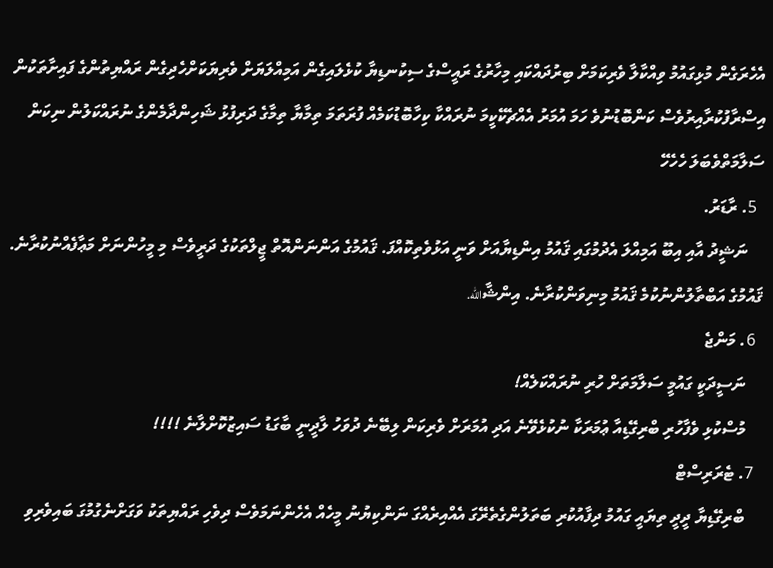އެހެރަގެން މުޅިގައުމު ވިއްކާލާ ވެރިކަމަށް ބިރުދައްކައި މިހާރުގެ ރައީސްގެ ސިކުނޑިޔާ ކުޅެލައިގެން އަމިއްލަޔަށް ވެރިޔަކަށްހެދިގެން ރައްޔިތުންގެ ފައިށާތަކުން އިސްރާފުކުރާއިރުވެސް ކަންބޮޑުނުވެ ހަމަ އުމަރު އެއްޗެކޭކީމަ ނުރައްކާ ކިހާބޮޑުކަމެއް ފުރަތަމަ ތިމާޔާ ތިމާގެ ދަރިފުޅު ޝަހިންދާމެންގެ ނުރައްކަލުން ނިކަން ސަލާމަތްވެބަލަ ހެހެހޭ
  5. ރާޑަރު.
    ނަޝީދު އާއި އިބޫ އަމިއްލަ އެދުމުގައި ޤައުމު އިންޑިޔާއަށް ވަނީ އަޅުވެތިކޮއްފަ. ޤައުމުގެ އަންނަންއޮތް ޖީލްތަކުގެ ދަރީވެސް މި މީހުންނަށް މަޢާފެއްނުކުރާނެ. ޤައުމުގެ އަބްތާލުންނުކުމެ ޤައުމު މިނިވަންކުރާނެ. އިންޝާالله.
  6. މަންޖެ
    ނަސީދަކީ ގައުމީ ސަލާމަތަށް ހުރި ނުރައްކަލެއް!
    މުސްކުޅި ވެފާހުރި ބްރިގޭޑިއާ ޢުމަރަކާ ނުކުޅެވޭނެ އަދި އުމަރަށް ވެރިކަން ލިބޭނެ ދުވަހު ލާދީނީ ބާގަޑު ސައިޒުކޮށްލާނެ !!!!
  7. ޓެރަރިސްޓް
    ބްރިގޭޑިޔާ ދީދީ ތިޔައީ ގައުމު ދިފާއުކުރި ބަތަލުންގެތެރޭގަ އެއްއިރެއްގަ ނަންކިޔުނު މީހެއް އެހެންނަމަވެސް ދިވެހި ރައްޔިތަކު ވަގަށްނެގުމުގަ ބައިވެރިވި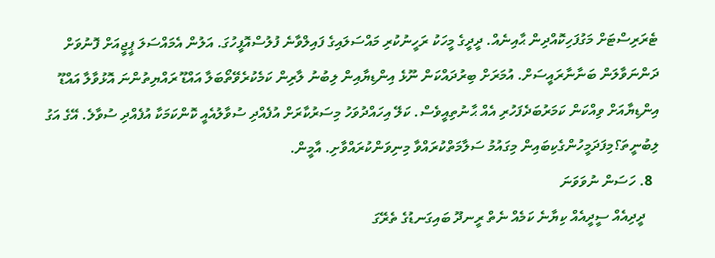ޓެރަރިސްޓަށް މަގުފަހިކޮއްދިން ޙާއިނެއް. ދީދީގެ މީހަކު ރަހީނުކުރި މައްސަލައިގެ ފައިލްވާނެ ފުލުސްއޮފީހުގަ. އަލުން އެމައްސަލަ ޕީޖީއަށް ފޮނުވަށް ދަންނަވާލަން ބަނާނާރައީސަށް. އުމަރަށް ބިރުދައްކަން ނޫޅެ އިންޑިޔާއިން ލިބުނު ލާރިން ކަމެކުރެވޭތޯބަލާ އައްޑޫ ރައްޔިތުންނަ އޮޅުވާލާ އައްޑޫ އިންޑިޔާއަށް ވިއްކަން ކަމަރުބަދެފަހުރި އެއް ޙާނުތިއީވެސް. ކަލޭ އިހައްދުވަހު މިސަރުކާރަށް އުފެއްދި ސުވާލުއެއީ ކޮންކަމަކާ އުފެއްދި ސުވާލެ. އޭގެ އަގު ލިބުނީތަ؟މިފަދަމީހުންގެކިބައިން މިގައުމު ސަލާމަތްކުރައްވާ މިނިވަންކުރައްވާށި. އާމީން.
  8. ހަސަން ނުވަވަނަ
    ދީދިއެއް ސީދީއެއް ކިޔާނެ ކަމެއް ނެތް ރީނދޫ ބައިގަނޑުގެ ތެރޭގަ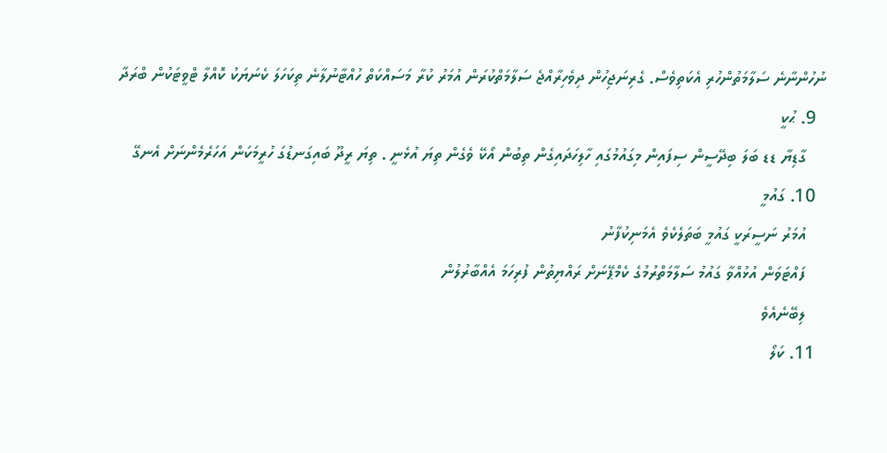ނުހުންނާނެ ސަލާމަތުންހުރި އެކަތިވެސް. ގެރިނަޖިހުން ދިވެހިރާއްޖެ ސަލާމަތްކުރަން އުމަރު ކުރާ މަސައްކަތް ހުއްޓާނުލާނެ ތިކަހަލަ ކެނަޔަކު ކޮއްލާ ޓްވީޓަކުން ބްރަދާ
  9. ޙުކީ
    ގާޑިޔާ ޑޑ ބަލަ ބިދޭސީން ސިފައިން މިގައުމުގައި ހާލިހަދައިގެން ތިބުން އޯކޭ ވެގެން ތިޔަ އުޅެނީ . ތިޔަ ރީދޫ ބައިގަނޑުގަ ހުރީމަކަން އަހަރެމެންނަށް އެނގޭ
  10. ގައުމީ
    އުމަރު ނަސީރަކީ ގައުމީ ބަތަލެކެވެ އެމަނިކުފާނު
    ފައްޓަވަން އުޅުއްވާ ގައުމު ސަލާމަތްރުމުގެ ކެމްޕޭނަށް ރައްޔިތުން ފުރިހަމަ އެއްބާރުލުން
    ލިބޭނެއެވެ
  11. ކަލޯ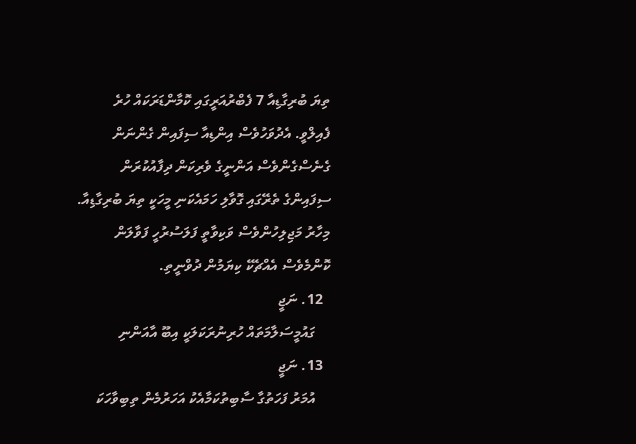ތިޔަ ބުރިގާޑިއާ 7 ފެބްރުއަރީގައި ކޮމާންޑަރަކައް ހުރެ ފެއިލްވީ. އެދުވަހުވެސް އިންޑިއާ ސިފައިން ގެންނަން ގެނެސްގެންވެސް އަންނީގެ ވެރިކަން ދިފާއުކުރަން ސިފައިންގެ ތެރޭގައި ގޮވާލި ހަމައެކަނި މީހަކީ ތިޔަ ބުރިގާޑިއާ. މިހާރު މަޖިލިހުންވެސް ވަކިވާތީ ފަލަސުރުހީ ފަވާލަން ކޮންމެވެސް އެއްޗެކޭ ކިޔަމުން ދުވްނީތި.
  12. ނަޖީ
    ގައުމީސަލާމަތައް ހުރިނުރަކަލަކީ އިބޫ އާއަންނި
  13. ނަޖީ
    އުމަރު ފަހަތުގާ ސާބިތުކަމާއެކު އަހަރުމެން ތިބިވާހަކަ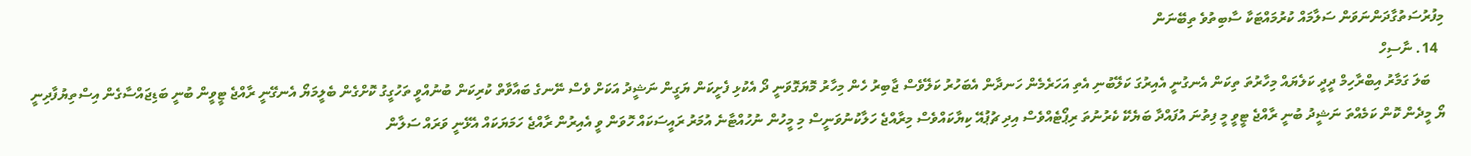މިފުރުސަތުގާދަންނަވަން ސަލާމައް ކުރުމައްޓަކާ ސާބިތުވެ ތިބޭނަން
  14. ނާސިހް
    ބަލަ ގަމާރު އިބްރާހިމް ދީދީ ކަލެޔައް މިހާރުތަ ތިކަން އެނގުނީ އެއިރުގަ ކަލޭބުނި އެތި އަހަރެމެން ހަނދާން އެބަހުރު ކަލޭވެސް ޖާބިރު ހެން މިހާރު މޮޔަގޮވަނީ ދޯ އެކުޅި ފެށީކަން ޔަގީން ނަޝީދު އަކަށް ވެސް ނޭނގެ ބައާވާތް ކުރިކަން ބުނުއްވީ ތަހުގީގު ކޮށްގެން ބެލީމަޔޯ އެނގޭނީ ރާއްޖެ ޓީވީން ބުނީ ބަޑިޖައްސާގެން އިސްތިޔުފާދިނީ ޔޯ މީދެން ކޮން ކަމެއްތަ ނަޝީދު ބުނީ ރާއްޖެ ޓީވީ މީ ފިތުނަ އުފައްދާ ބަޔެކޭ ކެރުނުތަ ރިޕޯޓެއްވެސް އިދި ޗުޕުއޭ ކިޔާކައްވެސް މިރާއްޖެ ހަލާކުނުވަނީސް މި މީހުން ނުހުއްޓާނެ އުމަރު ރައީސަކައް ހޮވަން ވީ އެއިރުން ރާއްޖެ ހަމަޔަކައް އެޅޭނީ ވަރައް ސަލާން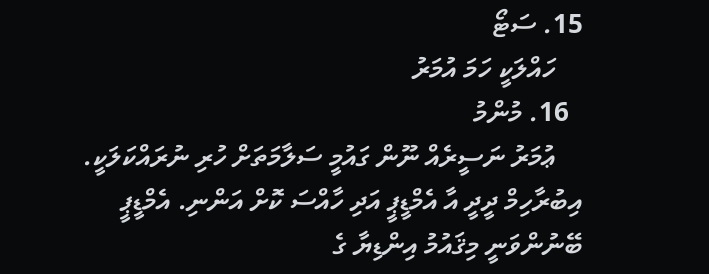15. ސަޓޯ
    ހައްލަކީ ހަމަ އުމަރު
  16. މުންމު
    ޢުމަރު ނަސީރެއް ނޫން ގައުމީ ސަލާމަތަށް ހުރި ނުރައްކަލަކީ. އިބުރާހިމް ދީދީ އާ އެމްޑީޕީ އަދި ހާއްސަ ކޮށް އަންނި. އެމްޑީޕީ ބޭނުންވަނީ މިޤައުމު އިންޑިޔާ ގެ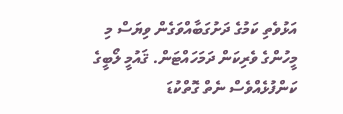އަޅުވެތި ކަމުގެ ދަށުގަބާއްވަގެން ވިޔަސް މި މީހުންގެ ވެރިކަން ދަމަހައްޓަން. ޤައުމީ ލޯބީގެ ކަންފުޅެއްވެސް ނެތް ގޮތްކުޑަ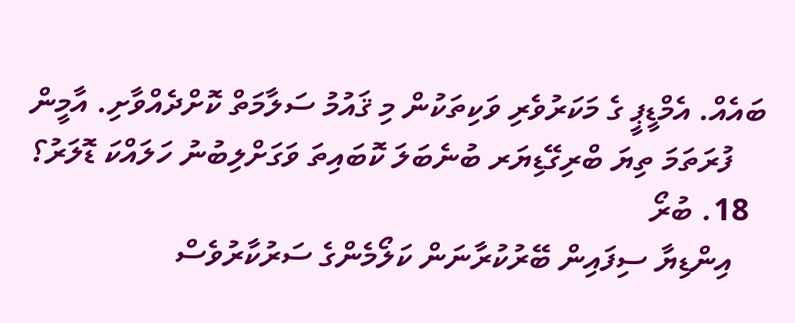ބައެއް. އެމްޑީޕީ ގެ މަކަރުވެރި ވަކިތަކުން މި ޤައުމު ސަލާމަތް ކޮށްދެއްވާށި. އާމީން
    ފުރަތަމަ ތިޔަ ބްރިގޭޑިޔަރ ބުނެބަލަ ކޮބައިތަ ވަގަށްލިބުނު ހަލައްކަ ޑޮލަރު؟
  18. ބުރޯ
    އިންޑިޔާ ސިފައިން ބޭރުކުރާނަން ކަލޯމެންގެ ސަރުކާރުވެސް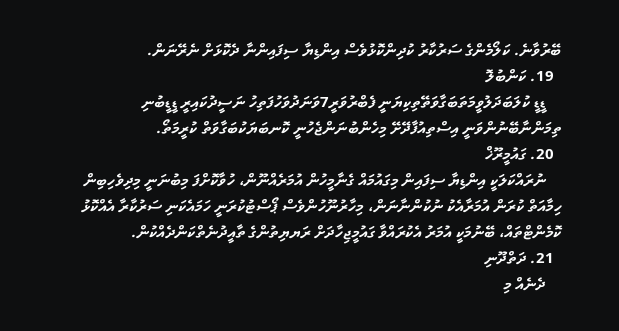ބޭރުވާނެ. ކަލޯމެންގެ ސަރުކާރު ކުދިންކޮޅުވެސް އިންޑިޔާ ސިފައިންނާ ދެކޮޅަށް ނެރޭނަން.
  19. ކަންބުލޮ
    ޑީޑީ ކުލަބަދަލުވީމަތަބަގާވަތޭތިކިޔަނީ ފެބްރުވަރީ7ވަނަދުވަހުފަތިހު ނަސީދުކައިރީ ޑީޑީބުނި ތިމަންނާބޭނުންވަނީ އިސްތިއުފާދޭށޭ މިހެންބުނަންޖެހުނީ ކޮނބަޔަކުބަގާވަތް ކުރީމަތޯ.
  20. ގައުމީރޫޚް
    ނުރައްކަލަކީ އިންޑިޔާ ސިފައިން މިގައުމައް ގެނާމީހުން އުމަރެއްނޫން، ހުވާކޮށްފަ މިބުނަނީ މިދިވެހިބިން ހިމާއަތް ކުރަން އުމަރާއެކު ނުކުންނާނަން، މިހާރުނޫހުންވެސް ޕޯސްޓުކުރަނީ ހަމައެކަނި ސަރުކާރާ އެއްކޮޅު ކޮމެންޓްތައް، ބޭނުމަކީ އުމަރު އެކުރައްވާ ގައުމީޖިހާދަށް ރަޔޔިތުންގެ ތާއީދުނެތްކަންދެއްކުން.
  21. ދަތްދޫނި
    ދެނެއް މި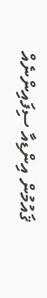ޤައުމުން އިންޑިއާ ސިފައިންނެއް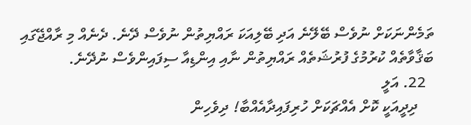ތަމެންނަކަށް ނުވެސް ބޭލޭނެ އަދި ބޭލިއަކަ ރައްޔިތުން ނުވެސް ދޭނެ. ދެނެއް މި ރާއްޖޭގައި ބަޤާވާތެއް ކުރުމުގެ ފުރުޝަތެއް ރައްޔިތުން ނާއި އިންޑިއާ ސިފައިންވެސް ނުދޭނެ.
  22. އަލީ
    ދިދީއަކީ ކޮށް އެއްޗަކަށް ހުރިފައިދާއެއްބާ! ދިވެހިން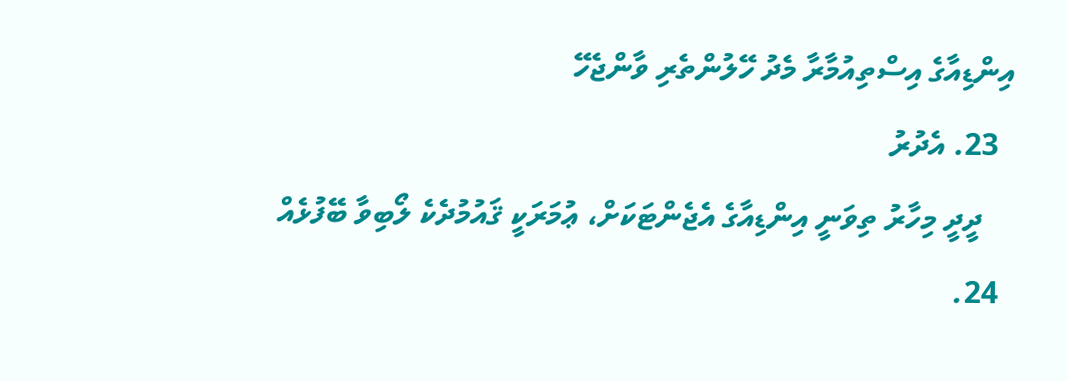އިންޑިއާގެ އިސްތިއުމާރާ މެދު ހޭލުންތެރި ވާންޖެހޭ
  23. އެދުރު
    ދީދީ މިހާރު ތިވަނީ އިންޑިއާގެ އެޖެންޓަކަށް، ޢުމަރަކީ ޤައުމުދެކެ ލޯބިވާ ބޭފުޅެއް
  24.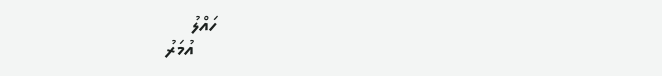ހައްލު
    އުމަރު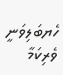ހެޔބަލިވަނީ ވެރިކަމާ